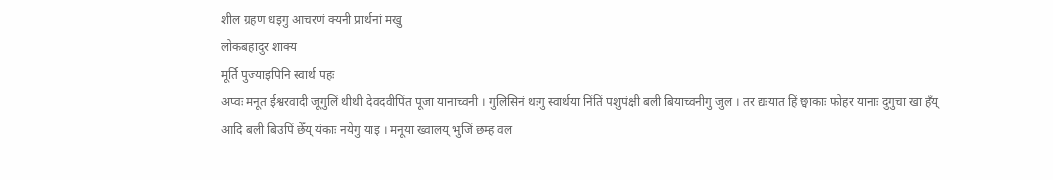शील ग्रहण धइगु आचरणं क्यनी प्रार्थनां मखु
लोकबहादुर शाक्य
मूर्ति पुज्याइपिनि स्वार्थ पहः
अप्वः मनूत ईश्वरवादी जूगुलिं थीथी देवदवीपिंत पूजा यानाच्वनी । गुलिसिनं थःगु स्वार्थया निंतिं पशुपंक्षी बली बियाच्वनीगु जुल । तर द्यःयात हिं छ्वाकाः फोहर यानाः दुगुचा खा हँय् आदि बली बिउपिं छेँय् यंकाः नयेगु याइ । मनूया ख्वालय् भुजिं छम्ह वल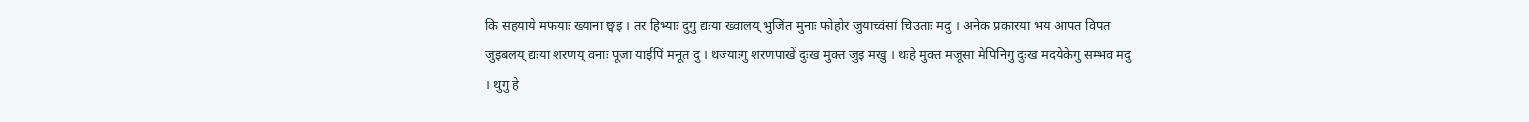कि सहयाये मफयाः ख्याना छ्वइ । तर हिभ्याः दुगु द्यःया ख्वालय् भुजिंत मुनाः फोहोर जुयाच्वंसां चिउताः मदु । अनेक प्रकारया भय आपत विपत जुइबलय् द्यःया शरणय् वनाः पूजा याईपिं मनूत दु । थज्याःगु शरणपाखें दुःख मुक्त जुइ मखु । थःहे मुक्त मजूसा मेपिनिगु दुःख मदयेकेगु सम्भव मदु । थुगु हे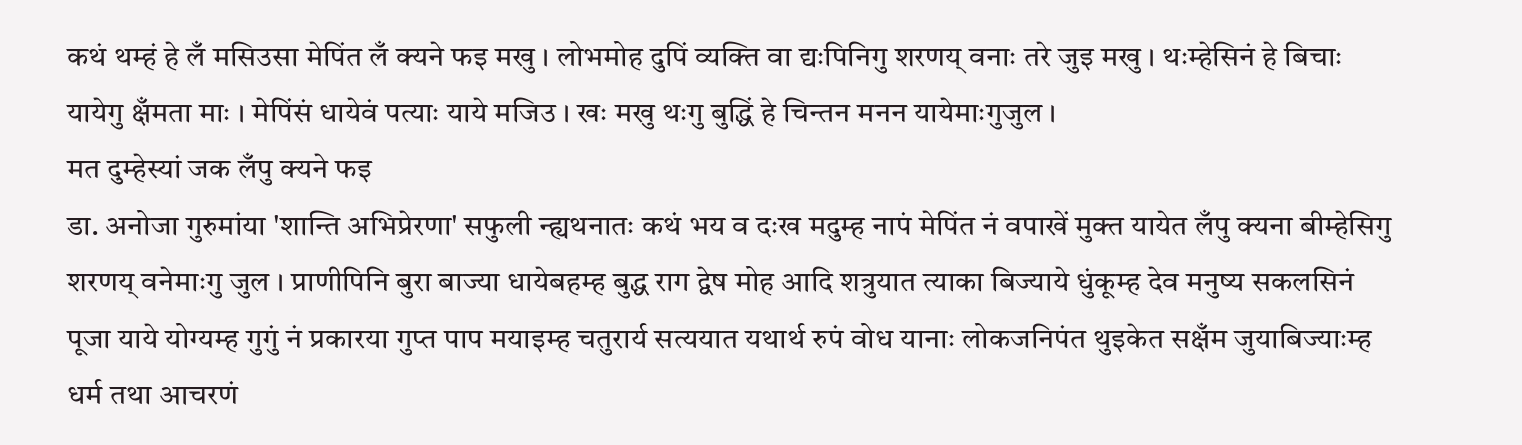कथं थम्हं हे लँ मसिउसा मेपिंत लँ क्यने फइ मखु । लोभमोह दुपिं व्यक्ति वा द्यःपिनिगु शरणय् वनाः तरे जुइ मखु । थःम्हेसिनं हे बिचाः यायेगु क्षँमता माः । मेपिंसं धायेवं पत्याः याये मजिउ । खः मखु थःगु बुद्धिं हे चिन्तन मनन यायेमाःगुजुल ।
मत दुम्हेस्यां जक लँपु क्यने फइ
डा. अनोजा गुरुमांया 'शान्ति अभिप्रेरणा' सफुली न्ह्यथनातः कथं भय व दःख मदुम्ह नापं मेपिंत नं वपाखें मुक्त यायेत लँपु क्यना बीम्हेसिगु शरणय् वनेमाःगु जुल । प्राणीपिनि बुरा बाज्या धायेबहम्ह बुद्ध राग द्वेष मोह आदि शत्रुयात त्याका बिज्याये धुंकूम्ह देव मनुष्य सकलसिनं पूजा याये योग्यम्ह गुगुं नं प्रकारया गुप्त पाप मयाइम्ह चतुरार्य सत्ययात यथार्थ रुपं वोध यानाः लोकजनिपंत थुइकेत सक्षँम जुयाबिज्याःम्ह धर्म तथा आचरणं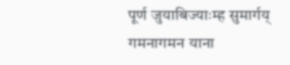पूर्ण जुयाबिज्याःम्ह सुमार्गय् गमनागमन याना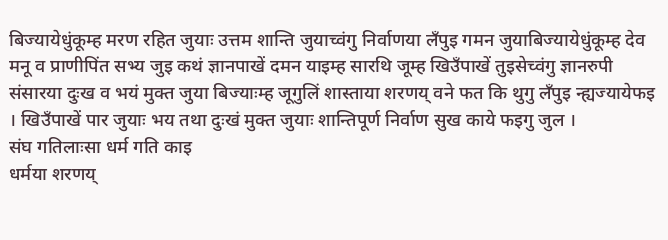बिज्यायेधुंकूम्ह मरण रहित जुयाः उत्तम शान्ति जुयाच्वंगु निर्वाणया लँपुइ गमन जुयाबिज्यायेधुंकूम्ह देव मनू व प्राणीपिंत सभ्य जुइ कथं ज्ञानपाखें दमन याइम्ह सारथि जूम्ह खिउँपाखें तुइसेच्वंगु ज्ञानरुपी संसारया दुःख व भयं मुक्त जुया बिज्याःम्ह जूगुलिं शास्ताया शरणय् वने फत कि थुगु लँपुइ न्ह्यज्यायेफइ । खिउँपाखें पार जुयाः भय तथा दुःखं मुक्त जुयाः शान्तिपूर्ण निर्वाण सुख काये फइगु जुल ।
संघ गतिलाःसा धर्म गति काइ
धर्मया शरणय्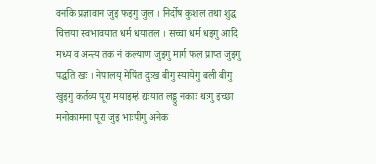वनकि प्रज्ञावान जुइ फइगु जुल । निर्दोष कुशल तथा शुद्ध चित्तया स्वभावयात धर्म धयातल । सच्चा धर्म धइगु आदि मध्य व अन्त्य तक नं कल्याण जुइगु मार्ग फल प्राप्त जुइगु पद्धति खः । नेपालय् मेपिंत दुःख बीगु स्यायेगु बली बीगु खुइगु कर्तव्य पूरा मयाइम्हं द्यःयात लड्डु नकाः थःगु इच्छा मनोकामना पूरा जुइ भाःपीगु अनेक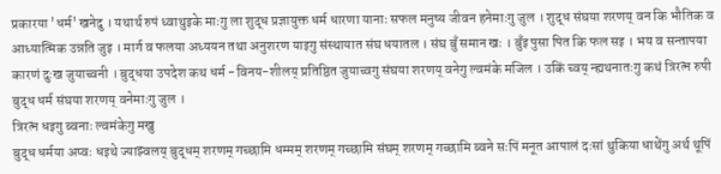प्रकारया 'धर्म' खनेदु । यथार्थ रुपं ध्वाथुइके माःगु ला शुद्ध प्रज्ञायुक्त धर्म धारणा यानाः सफल मनुष्य जीवन हनेमाःगु जुल । शुद्ध संघया शरणय् वन कि भौतिक व आध्यात्मिक उन्नति जुइ । मार्ग व फलया अध्ययन तथा अनुशरण याइगु संस्थायात संघ धयातल । संघ बुँ समान खः । बुँइ पुसा पित कि फल सइ । भय व सन्तापया कारणं दुःख जुयाच्वनी । बुद्धया उपदेश कथ धर्म -विनय-शीलय् प्रतिष्ठित जुयाच्वगु संघया शरणय् वनेगु ल्वमंके मजिल । उकिं च्वय् न्ह्यथनातःगु कथं त्रिरत्न रुपी बुद्ध धर्म संघया शरणय् वनेमाःगु जुल ।
त्रिरत्न धइगु ब्वनाः ल्वमंकेगु मखु
बुद्ध धर्मया अप्वः धइथे ज्याझ्वलय् बुद्धम् शरणम् गच्छामि धम्मम् शरणम् गच्छामि संघम् शरणम् गच्छामि ब्वने सःपिं मनूत आपालं दःसां थुकिया धाथेंगु अर्थ थूपिं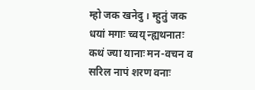म्हो जक खनेदु । म्हुतुं जक धयां मगाः च्वय् न्ह्यथनातः कथं ज्या यानाः मन-वचन व सरिल नापं शरण वनाः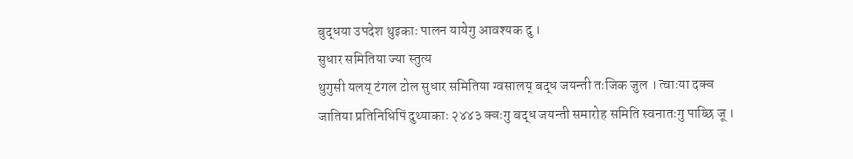बुद्धया उपदेश थुइकाः पालन यायेगु आवश्यक दु ।
सुधार समितिया ज्या स्तुत्य
थुगुसी यलय् टंगल टोल सुधार समितिया ग्वसालय् बद्ध जयन्ती तःजिक जुल । त्वाःया दक्व जातिया प्रतिनिधिपिं दुथ्याकाः २४४३ क्वःगु बद्ध जयन्ती समारोह समिति स्वनातःगु पाय्छि जू ।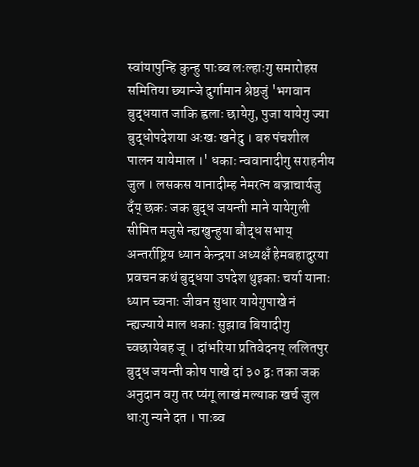स्वांयापुन्हि कुन्हु पाःब्व लःल्हाःगु समारोहस समितिया छ्यान्जे दुर्गामान श्रेष्ठजुं 'भगवान बुद्धयात जाकि ह्वलाः छायेगु, पुजा यायेगु ज्या बुद्धोपदेशया अःखः खनेदु । बरु पंचशील पालन यायेमाल ।' धकाः न्ववानादीगु सराहनीय जुल । लसकस यानादीम्ह नेमरत्न बज्राचार्यजु दँय् छकः जक बुद्ध जयन्ती माने यायेगुली सीमित मजुसे न्ह्यखुन्हुया बौद्ध सभाय् अन्तर्राष्ट्रिय ध्यान केन्द्रया अध्यक्षँ हेमबहादुरया प्रवचन कथं बुद्धया उपदेश थुइकाः चर्या यानाः ध्यान च्वनाः जीवन सुधार यायेगुपाखे नं न्ह्यज्याये माल धकाः सुझाव बियादीगु च्वछायेबह जू । दांभरिया प्रतिवेदनय् ललितपुर बुद्ध जयन्ती कोष पाखे दां ३० द्वः तका जक अनुदान वगु तर प्यंगू लाखं मल्याक खर्च जुल धाःगु न्यने दत । पाःब्व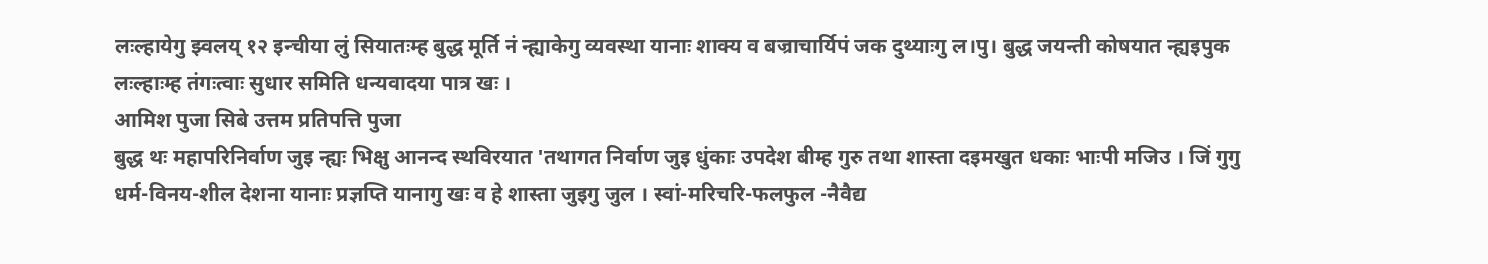लःल्हायेगु झ्वलय् १२ इन्चीया लुं सियातःम्ह बुद्ध मूर्ति नं न्ह्याकेगु व्यवस्था यानाः शाक्य व बज्राचार्यिपं जक दुथ्याःगु ल।पु। बुद्ध जयन्ती कोषयात न्ह्यइपुक लःल्हाःम्ह तंगःत्वाः सुधार समिति धन्यवादया पात्र खः ।
आमिश पुजा सिबे उत्तम प्रतिपत्ति पुजा
बुद्ध थः महापरिनिर्वाण जुइ न्ह्यः भिक्षु आनन्द स्थविरयात 'तथागत निर्वाण जुइ धुंकाः उपदेश बीम्ह गुरु तथा शास्ता दइमखुत धकाः भाःपी मजिउ । जिं गुगु धर्म-विनय-शील देशना यानाः प्रज्ञप्ति यानागु खः व हे शास्ता जुइगु जुल । स्वां-मरिचरि-फलफुल -नैवैद्य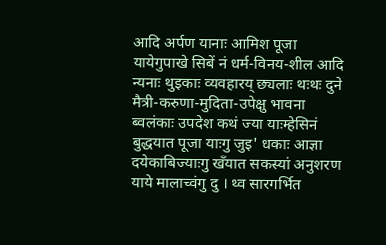आदि अर्पण यानाः आमिश पूजा यायेगुपाखे सिबें नं धर्म-विनय-शील आदि न्यनाः थुइकाः व्यवहारय् छ्यलाः थःथः दुने मैत्री-करुणा-मुदिता-उपेक्षु भावना ब्वलंकाः उपदेश कथं ज्या याःम्हेसिनं बुद्धयात पूजा याःगु जुइ' धकाः आज्ञा दयेकाबिज्याःगु खँयात सकस्यां अनुशरण याये मालाच्वंगु दु । थ्व सारगर्भित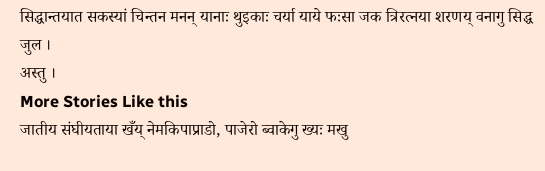सिद्धान्तयात सकस्यां चिन्तन मनन् यानाः थुइकाः चर्या याये फःसा जक त्रिरत्नया शरणय् वनागु सिद्ध जुल ।
अस्तु ।
More Stories Like this
जातीय संघीयताया खँय् नेमकिपाप्राडो, पाजेरो ब्वाकेगु ख्यः मखु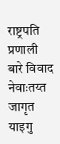राष्ट्रपति प्रणाली बारे विवाद
नेवाःतय्त जागृत याइगु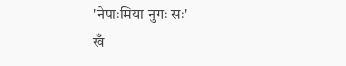'नेपाःमिया नुगः सः'
खँ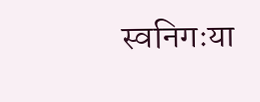स्वनिगःया